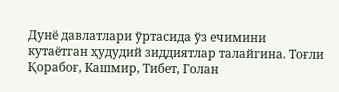Дунё давлатлари ўртасида ўз ечимини кутаётган ҳудудий зиддиятлар талайгина. Тоғли Қорабоғ, Кашмир, Тибет, Голан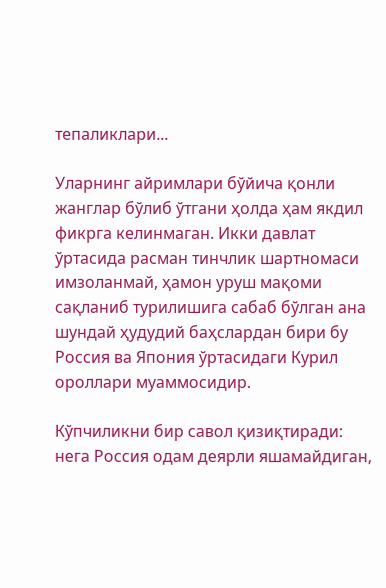тепаликлари...

Уларнинг айримлари бўйича қонли жанглар бўлиб ўтгани ҳолда ҳам якдил фикрга келинмаган. Икки давлат ўртасида расман тинчлик шартномаси имзоланмай, ҳамон уруш мақоми сақланиб турилишига сабаб бўлган ана шундай ҳудудий баҳслардан бири бу Россия ва Япония ўртасидаги Курил ороллари муаммосидир.

Кўпчиликни бир савол қизиқтиради: нега Россия одам деярли яшамайдиган,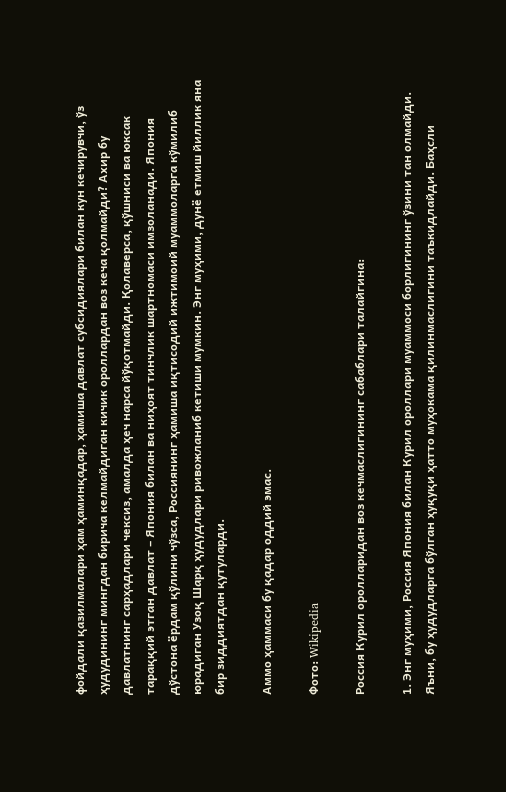фойдали қазилмалари ҳам ҳаминқадар, ҳамиша давлат субсидиялари билан кун кечирувчи, ўз ҳудудининг мингдан бирича келмайдиган кичик ороллардан воз кеча қолмайди? Ахир бу давлатнинг сарҳадлари чексиз, амалда ҳеч нарса йўқотмайди. Қолаверса, қўшниси ва юксак тараққий этган давлат – Япония билан ва ниҳоят тинчлик шартномаси имзоланади. Япония дўстона ёрдам қўлини чўзса, Россиянинг ҳамиша иқтисодий ижтимоий муаммоларга кўмилиб юрадиган Узоқ Шарқ ҳудудлари ривожланиб кетиши мумкин. Энг муҳими, дунё етмиш йиллик яна бир зиддиятдан қутуларди.

Аммо ҳаммаси бу қадар оддий эмас.

Фото: Wikipedia

Россия Курил оролларидан воз кечмаслигининг сабаблари талайгина:

1. Энг муҳими, Россия Япония билан Курил ороллари муаммоси борлигининг ўзини тан олмайди. Яъни, бу ҳудудларга бўлган ҳуқуқи ҳатто муҳокама қилинмаслигини таъкидлайди. Баҳсли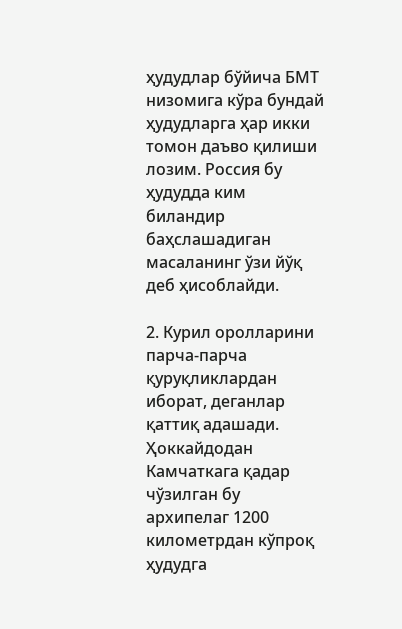ҳудудлар бўйича БМТ низомига кўра бундай ҳудудларга ҳар икки томон даъво қилиши лозим. Россия бу ҳудудда ким биландир баҳслашадиган масаланинг ўзи йўқ деб ҳисоблайди.

2. Курил оролларини парча-парча қуруқликлардан иборат, деганлар қаттиқ адашади. Ҳоккайдодан Камчаткага қадар чўзилган бу архипелаг 1200 километрдан кўпроқ ҳудудга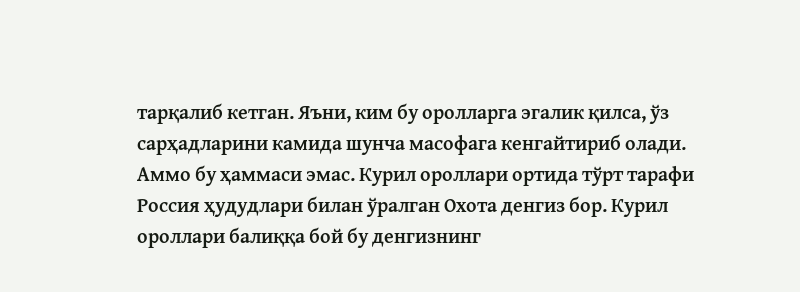тарқалиб кетган. Яъни, ким бу оролларга эгалик қилса, ўз сарҳадларини камида шунча масофага кенгайтириб олади. Аммо бу ҳаммаси эмас. Курил ороллари ортида тўрт тарафи Россия ҳудудлари билан ўралган Охота денгиз бор. Курил ороллари балиққа бой бу денгизнинг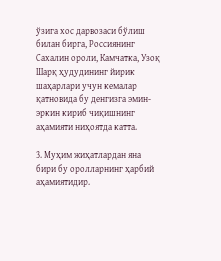ўзига хос дарвозаси бўлиш билан бирга, Россиянинг Сахалин ороли, Камчатка, Узоқ Шарқ ҳудудининг йирик шаҳарлари учун кемалар қатновида бу денгизга эмин-эркин кириб чиқишнинг аҳамияти ниҳоятда катта.

3. Муҳим жиҳатлардан яна бири бу оролларнинг ҳарбий аҳамиятидир.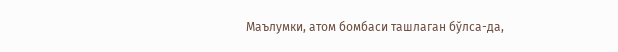Маълумки, атом бомбаси ташлаган бўлса-да,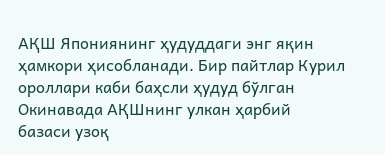АҚШ Япониянинг ҳудуддаги энг яқин ҳамкори ҳисобланади. Бир пайтлар Курил ороллари каби баҳсли ҳудуд бўлган Окинавада АҚШнинг улкан ҳарбий базаси узоқ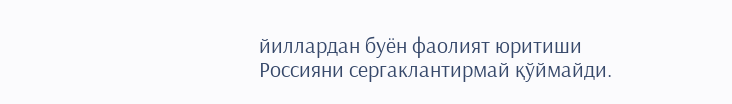йиллардан буён фаолият юритиши Россияни сергаклантирмай қўймайди.